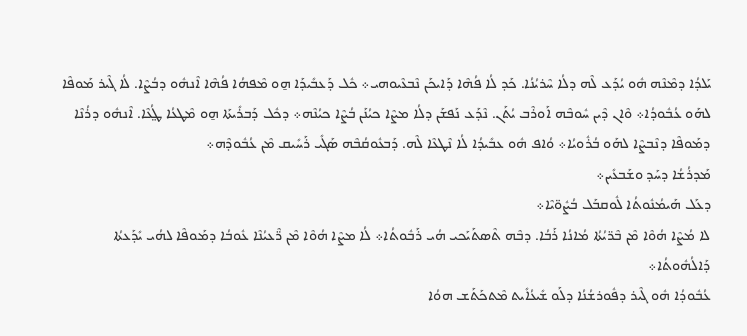ܝܰܠܕܳܐ ܕܡܶܢܶܗ ܗܽܘ ܝܳܕܰܥ ܠܶܗ ܕܠܳܐ ܚܶܪܝܳܢܳܐ. ܟܰܕ ܠܳܐ ܦܳܗܶܐ ܕܰܐܝܟܰܢ ܢܶܒܥܶܝܘܗܝ܀ ܟܽܠ ܕܰܥܒܺܝܕܰܐ ܗ̱ܘ ܡܶܦܗܳܐ ܦܳܗܶܐ ܐܶܢܗܽܘ ܕܒܳܨܶܐ. ܠܳܐ ܓܶܝܪ ܡܰܘܦܶܐ ܠܗܰܘ ܥܳܒܽܘܕܳܐ܀ ܘܶܐܢ ܕܶܝܢ ܚܽܘܒܶܗ ܐܰܘܪܶܒ ܝܳܬܰܢ. ܢܶܕܰܥ ܢܰܦܫܰܢ ܕܠܳܐ ܡܨܶܐ ܟܝܳܢܰܢ ܒܳܨܶܐ ܟܝܳܢܶܗ܀ ܕܟܽܠ ܕܰܒܪܺܝܬܰܐ ܗ̱ܘ ܡܶܛܥܳܐ ܛ݀ܳܥܶܐ. ܐܶܢܗܽܘ ܕܪܳܢܶܐ ܕܡܰܘܦܶܐ ܕܢܶܒܨܶܐ ܠܗܰܘ ܒܳܪܽܘܝܳܐ܀ ܘܳܐܦ ܗܽܘ ܥܒܺܝܕܳܐ ܠܳܐ ܢܶܛܥܶܐ ܠܶܗ. ܕܰܒܥܽܘܩܳܒܶܗ ܣܰܓܺܝ ܪܰܚܺܝܩ ܡܶܢ ܥܳܒܽܘܕܶܗ܀
ܡܰܕܪܳܫܳܐ ܕܚܰܕ ܘܫܰܒܥܺܝܢ܀
ܕܥܰܠ ܗܰܝܡܳܢܽܘܬܳܐ ܠܽܘܩܒܰܠ ܒܳܨܽܘ̈ܝܶܐ܀
ܠܐ ܡܳܨܶܐ ܗܳܘܶܐ ܡܶܢ ܒܶܪ̈ܝܳܬܳܐ ܡܳܐܢܳܐ ܪܰܒܳܐ. ܕܒܶܗ ܬܶܣܬܰܝܰܟܝ ܗܳܝ ܪܰܒܽܘܬܳܐ܀ ܠܳܐ ܡܨܶܐ ܗܳܘܶܐ ܡܶܢ ܪ̈ܶܥܝܳܢܶܐ ܥܽܘܒܳܐ ܕܡܰܘܦܶܐ ܠܗܳܝ ܝܺܕܰܥܬܳܐ ܕܰܐܠܳܗܽܘܬܳܐ܀
ܥܳܒܽܘܕܳܐ ܗܽܘ ܓܶܝܪ ܕܦܽܘܪܫܳܢܳܐ ܕܠܰܘ ܫܺܝܥܳܐܺܝܬ ܡܶܬܟܰܬܰܫ ܗܘܳܐ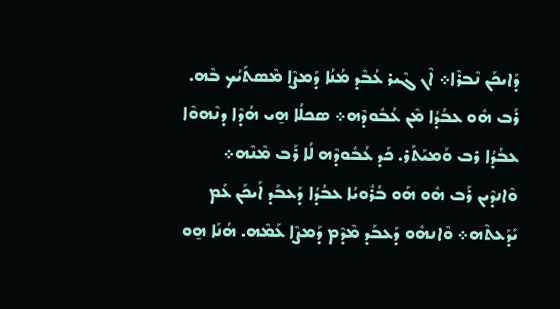ܕܰܐܝܟܰܢ ܢܶܒܪܶܐ܀ ܐܶܢ ܓܶܝܪ ܥܳܒܶܕ ܡܳܢܳܐ ܕܰܡܨܶܐ ܡܶܣܬܰܝܳܟ ܒܶܗ. ܪܰܒ ܗܽܘ ܥܒܳܕܳܐ ܡܶܢ ܥܳܒܽܘܕܶܗ܀ ܣܟܠܳܐ ܗ̱ܝ ܗܳܕܶܐ ܕܢܶܗܘܶܐ ܥܒܳܕܳܐ ܪܒ ܘܰܡܝܰܬܰܪ. ܟܰܕ ܥܳܒܽܘܕܶܗ ܠܳܐ ܪܰܒ ܡܶܢܶܗ܀
ܘܶܐܢܕܶܝܢ ܪܰܒ ܗܽܘ ܗܰܘ ܒܳܪܽܘܝܳܐ ܥܒܳܕܳܐ ܕܰܥܒܰܕ ܐܰܝܟܰܢ ܥܰܡ ܝܺܕܰܥܬܶܗ܀ ܘܶܐܢܗܽܘ ܕܰܥܒܰܕ ܡܶܕܶܡ ܕܰܡܨܶܐ ܥܰܡܶܗ. ܗܳܢܰܐ ܗ̱ܘ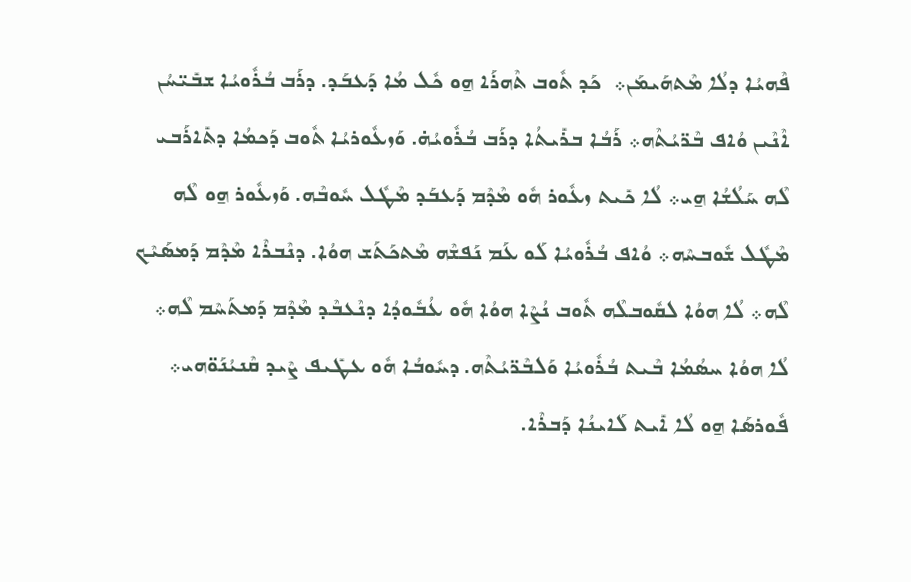ܦܶܗܝܳܐ ܕܠܳܐ ܡܶܬܗܰܝܡܰܢ܀  ܟܰܕ ܬܽܘܒ ܬܶܗܪܰܐ ܗ̱ܘ ܟܽܠ ܡܳܐ ܕܰܥܒܰܕ. ܕܪܰܒ ܒܳܪܽܘܝܳܐ ܫܒܺܝ̈ܚܳܢ ܐܶܢܶܝܢ ܘܳܐܦ ܒܶܪ̈ܝܳܬܶܗ܀ ܪܰܒܳܐ ܒܪܺܝܬܳܐ ܕܪܰܒ ܒܳܪܽܘܝܳܗ̇. ܘܰܙܥܽܘܪܝܳܐ ܬܽܘܒ ܕܰܟܡܳܐ ܕܬܺܐܪܰܒܝ ܠܶܗ ܚܰܠܳܫܳܐ ܗ̱ܝ܀ ܠܳܐ ܟܺܝܬ ܙܥܽܘܪ ܗܽܘ ܡܶܕܶܡ ܕܰܥܒܰܕ ܡܶܛܽܠ ܚܽܘܒܶܗ. ܘܰܙܥܽܘܪ ܗ̱ܘ ܠܶܗ ܡܶܛܽܠ ܫܽܘܒܚܶܗ܀ ܘܳܐܦ ܒܳܪܽܘܝܳܐ ܠܰܘ ܥܰܡ ܢܰܦܫܶܗ ܡܶܬܟܰܬܰܫ ܗܘܳܐ. ܕܢܶܒܪܶܐ ܡܶܕܶܡ ܕܰܡܣܰܝܶܟ ܠܶܗ܀ ܠܳܐ ܗܘܳܐ ܠܩܽܘܒܠܶܗ ܬܽܘܒ ܢܳܨܶܐ ܗܘܳܐ ܗܽܘ ܥܳܒܽܘܕܳܐ ܕܢܶܥܒܶܕ ܡܶܕܶܡ ܕܰܡܬܰܚܶܡ ܠܶܗ܀ ܠܳܐ ܗܘܳܐ ܚܣܳܡܳܐ ܒܶܝܬ ܒܳܪܽܘܝܳܐ ܘܰܠܒܶܪ̈ܝܳܬܶܗ. ܕܚܽܘܒܳܐ ܗܽܘ ܥܛܺܝܦ ܨܶܝܕ ܩܶܢܝܳܢܰܘ̈ܗܝ܀ ܦܽܘܪܣܰܐ ܗ̱ܘ ܠܳܐ ܐܺܝܬ ܠܰܐܝܢܳܐ ܕܰܒܪܶܐ.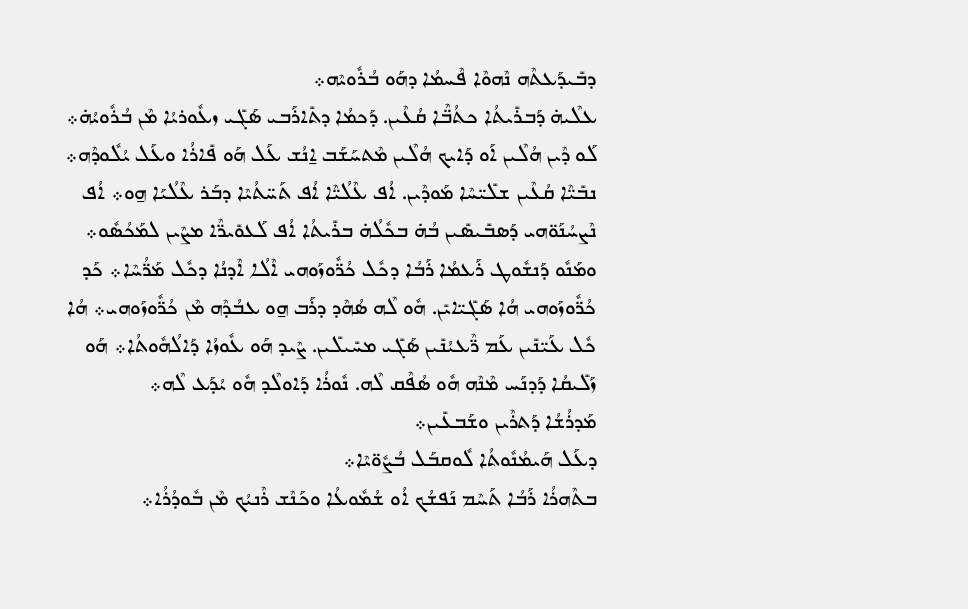ܕܒܺܝܕܰܥܬܶܗ ܢܶܗܘܶܐ ܦܶܚܡܳܐ ܕܗܰܘ ܒܳܪܽܘܝܶܗ܀
ܥܠܶܝܗ̇ ܕܰܒܪܺܝܬܳܐ ܟܬܳܒ̈ܶܐ ܩܳܥܶܝܢ. ܕܰܟܡܳܐ ܕܬܺܐܪܰܒܝ ܣܰܓܺܝ ܙܥܽܘܪܝܳܐ ܡܶܢ ܒܳܪܽܘܝܳܗ̇܀ ܠܰܘ ܕܶܝܢ ܗܳܠܶܝܢ ܐܰܘ ܕܰܐܝܟ ܗܳܠܶܝܢ ܡܶܬܚܰܫܰܒ ܐ̱ܢܳܫ ܥܰܠ ܗܰܘ ܦܺܐܪܳܐ ܘܥܰܠ ܝܳܠܽܘܕܶܗ܀ ܢܒܺܝ̈ܶܐ ܩܳܥܶܝܢ ܫܠܺܝ̈ܚܶܐ ܡܰܘܕܶܝܢ. ܐܳܦ ܥܶܠܳܝ̈ܶܐ ܐܳܦ ܬܰܚ̈ܬܳܝܶܐ ܕܒܰܪ ܥܶܠܳܝܰܐ ܗ̱ܘ܀ ܐܳܦ ܢܶܨܚܳܢܰܘ̈ܗܝ ܕܰܣܒܺܝܣܺܝܢ ܒܳܗ̇ ܒܟܽܠܳܗ̇ ܒܪܺܝܬܳܐ ܐܳܦ ܠܰܥܘܺܝܪ̈ܶܐ ܡܨܶܝܢ ܠܡܰܟܳܣܽܘ܀ ܘܡܰܢܽܘ ܕܰܢܫܽܘܛ ܪܰܥܡܳܐ ܪܰܒܳܐ ܕܟܽܠ ܟܳܪ̈ܽܘܙܰܘܗܝ ܐܶܠܳܐ ܐܶܕܢܳܐ ܕܟܽܠ ܡܰܪ̈ܳܚܶܐ܀ ܟܰܕ ܟܳܪ̈ܽܘܙܰܘܗܝ ܗܳܐ ܣܰܓܺܝ̈ܐܝܺܢ. ܗܽܘ ܠܶܗ ܣܳܗܶܕ ܕܪܰܒ ܗ̱ܘ ܥܒܳܕܶܗ ܡܶܢ ܟܳܪ̈ܽܘܙܰܘܗܝ܀ ܗܳܐ ܟܽܠ ܥܰܝ̈ܢܺܝܢ ܥܰܡ ܪ̈ܶܥܝܳܢܺܝܢ ܣܰܓܺܝ ܡܚܺܝܠܺܝܢ. ܨܶܝܕ ܗܰܘ ܥܽܘܙܳܐ ܕܰܐܠܳܗܽܘܬܳܐ܀ ܗܰܘ ܙܰܠܺܝܩܳܐ ܕܰܕܢܰܚ ܡܶܢܶܗ ܗܽܘ ܣܳܦܶܩ ܠܶܗ. ܢܽܘܪܳܐ ܕܰܐܘܠܶܕ ܗܽܘ ܝܳܕܰܥ ܠܶܗ܀
ܡܰܕܪܳܫܳܐ ܕܰܬܪܶܝܢ ܘܫܰܒܥܺܝܢ܀
ܕܥܰܠ ܗܰܝܡܳܢܽܘܬܳܐ ܠܽܘܩܒܰܠ ܒܳܨܽܘ̈ܝܶܐ܀
ܒܬܶܗܪܳܐ ܪܰܒܳܐ ܬܰܚܶܡ ܢܰܦܫܳܟ ܐܳܘ ܫܳܡܽܘܥܳܐ ܘܟܰܢܶܫ ܪܶܢܝܳܟ ܡܶܢ ܒܽܘܕܳܪܳܐ܀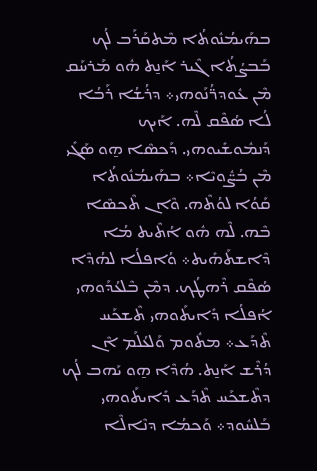ܒܗܰܝܡܳܢܽܘܬܳܐ ܡܶܬܩܰܪܰܒ ܠܳܟ ܒܰܒܨܳܬܳܐ ܓܶܝܪ ܐܰܢ̱ܬ ܗܽܘ ܡܰܪܚܰܩ ܡܶܢ ܥܽܘܕܪ̈ܳܢܰܘܗܝ܀ ܕܪܳܫܳܐ ܪܰܒܳܐ ܠܳܐ ܣܳܦܶܩ ܠܶܗ. ܐܰܝܟ ܕܰܢܡܽܘܫܺܝܘܗܝ. ܕܰܟܣܶܐ ܗ̱ܘ ܣܰܓܺܝ ܡܶܢ ܒܳܨ̈ܽܘܝܶܐ܀ ܒܗܰܝܡܳܢܽܘܬܳܐ ܩܰܘܳܐ ܠܘܳܬܶܗ. ܘܶܐܢ ܬܶܟܣܶܐ ܒܶܗ. ܠܶܗ ܗܽܘ ܐܳܬܶܝܬ ܡܳܐ ܕܶܐܫܬܰܗܺܝܬ܀ ܘܳܐܦܠܳܐ ܠܗܳܕܶܐ ܣܳܦܶܩ ܪܶܗܛܳܟ. ܕܡܶܢ ܒܶܠܥܳܕܰܘܗܝ ܐܳܦܠܳܐ ܕܺܐܝܬܰܘܗܝ ܬܶܫܟܰܚ ܬܶܕܰܥ܀ ܡܬܽܘܡ ܘܰܠܥܳܠܰܡ ܐܶܢ ܕܳܪܶܫ ܐܰܢ̱ܬ. ܗܳܕܶܐ ܗ̱ܘ ܝܰܗܒ ܠܳܟ ܕܬܶܫܟܰܚ ܬܶܕܰܥ ܕܺܐܝܬܰܘܗܝ ܒܰܠܚܽܘܕ܀ ܘܰܟܡܳܐ ܕܢܶܐܠܶܐ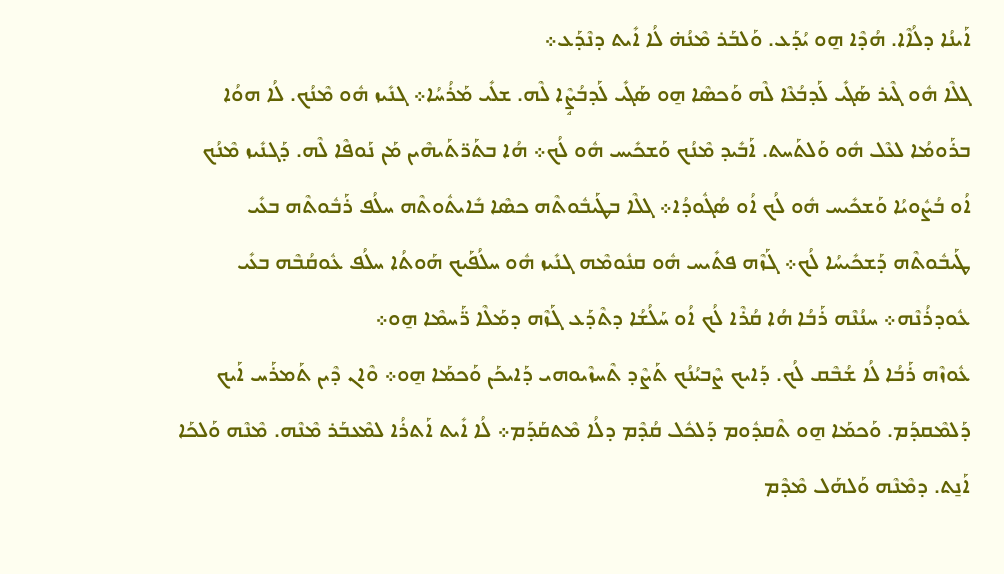ܐܰܝܢܳܐ ܕܠܳܐܶܐ. ܗܳܕܶܐ ܗ̱ܘ ܝܳܕܰܥ. ܘܰܠܒܰܪ ܡܶܢܳܗ̇ ܠܳܐ ܐܺܝܬ ܕܢܶܕܰܥ܀
ܓܠܶܐ ܗܽܘ ܓܶܝܪ ܣܰܓܺܝ ܠܰܕܒܳܥܶܐ ܠܶܗ ܘܰܟܣܶܐ ܗ̱ܘ ܣܰܓܺܝ ܠܰܕܒܳܨܱܶܐ ܠܶܗ. ܫܠܺܝ ܡܰܪܳܚܳܐ܀ ܓܢܺܝܙ ܗܽܘ ܡܶܢܳܟ. ܠܳܐ ܗܘܳܐ ܒܪܰܘܡܳܐ ܠܥܶܠ ܗܽܘ ܘܰܠܬܰܚܬ. ܐܰܒܺܝܕ ܡܶܢܳܟ ܘܰܫܟܺܝܚ ܗܽܘ ܠܳܟ܀ ܗܳܐ ܒܬܰܪ̈ܬܰܝܗܶܝܢ ܡܰܢ ܢܰܘܦܶܐ ܠܶܗ. ܕܰܓܢܺܝܙ ܡܶܢܳܟ ܐܳܘ ܒܳܨܽܘܝܳܐ ܘܰܫܟܺܝܚ ܗܽܘ ܠܳܟ ܐܳܘ ܣܳܓܽܘܕܳܐ܀ ܓܠܶܐ ܒܛܰܝܒܽܘܬܶܗ ܟܣܶܐ ܒܺܐܝܬܽܘܬܶܗ ܚܠܳܦ ܪܰܒܽܘܬܶܗ ܒܥܺܝ ܛܰܝܒܽܘܬܶܗ ܕܰܫܟܺܝܚܳܐ ܠܳܟ܀ ܓܰܙܶܗ ܦܬܺܝܚ ܗܽܘ ܩܢܽܘܡܶܗ ܓܢܺܝܙ ܗܽܘ ܚܠܳܦܰܝܟ ܗܰܘܬܳܐ ܚܠܳܦ ܥܽܘܩܳܒܶܗ ܒܥܺܝ ܥܽܘܕܪܳܢܶܗ܀ ܚܢܳܢܶܗ ܪܰܒܳܐ ܗܳܐ ܩܳܪܶܐ ܠܳܟ ܐܳܘ ܚܰܠܳܫܳܐ ܕܬܶܕܰܥ ܓܰܙܶܗ ܕܡܰܠܶܐ ܪ̈ܰܚܡܶܐ ܗ̱ܘ܀
ܥܽܘܙܶܗ ܪܰܒܳܐ ܠܳܐ ܫܳܒܶܩ ܠܳܟ. ܕܰܐܝܟ ܨܶܒܝܳܢܳܟ ܬܰܨܶܕ ܬܶܚܙܶܝܘܗܝ ܕܰܐܝܟܰܢ ܘܰܟܡܰܐ ܗ̱ܘ܀ ܘܶܐܢ ܕܶܝܢ ܬܰܡܪܰܚ ܐܰܝܟ ܕܰܠܡܶܩܕܰܡ. ܘܰܟܡܰܐ ܗ̱ܘ ܬܶܩܕܽܘܡ ܕܰܠܟܽܠ ܩܳܕܶܡ ܕܠܳܐ ܡܶܬܩܰܕܰܡ܀ ܠܳܐ ܐܺܝܬ ܐܰܬܪܳܐ ܠܡܶܥܒܰܪ ܡܶܢܶܗ. ܡܶܢܶܗ ܘܰܠܟܰܐ ܐܰܢ̱ܬ. ܕܡܶܢܶܗ ܘܰܠܗܰܠ ܡܶܕܶܡ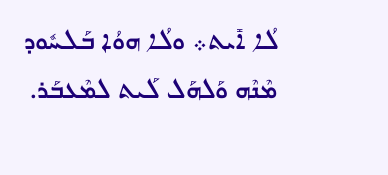ܠܳܐ ܐܺܝܬ܀ ܘܠܳܐ ܗܘܳܐ ܒܰܠܚܽܘܕ ܡܶܢܶܗ ܘܰܠܗܰܠ ܠܰܝܬ ܠܡܶܥܒܰܪ.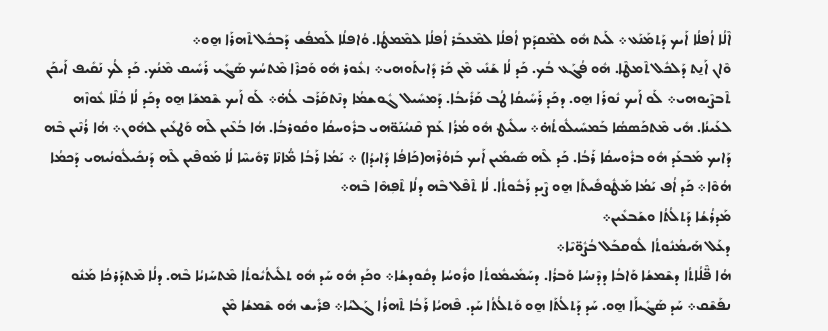ܐܶܠܳܐ ܐܳܦܠܳܐ ܐܰܝܟ ܕܰܬܡܰܢܰܥ܀ ܠܰܝܬ ܗܽܘ ܠܡܶܩܕܰܡ ܐܳܦܠܳܐ ܠܡܶܥܒܰܪ ܐܳܦܠܳܐ ܠܡܶܡܛܳܐ. ܘܳܐܦܠܳܐ ܠܰܡܦܳܫ ܕܰܒܟܽܠ ܬܶܗܪܰܐ ܗ̱ܘ܀
ܘܶܐܢ ܐܰܢ̱ܬ ܕܰܠܟܽܠ ܬܶܡܛܶܐ. ܗܽܘ ܦܳܓܰܥ ܒܳܟ. ܟܰܕ ܠܳܐ ܫܰܢܺܝ ܡܶܢ ܟܰܪ ܕܺܐܝܬܰܘܗܝ܀ ܙܥܽܘܪ ܗܽܘ ܘܰܟܪܶܐ ܡܶܬܚܳܟ ܣܰܓܺܝ ܪܰܚܺܝܩ ܡܶܢܳܟ. ܟܰܕ ܠܳܟ ܢܰܩܺܝܦ ܐܰܝܟܰܢ ܬܶܒܨܶܝܘܗܝ܀ ܠܰܘ ܐܰܝܟ ܢܽܘܪܰܐ ܗ̱ܘ. ܕܟܰܕ ܪܰܚܺܝܩܳܐ ܛܳܒ ܩܰܪܺܝܒܳܐ. ܕܰܡܚܺܝܠ ܓܽܘܫܡܳܐ ܕܢܶܬܩܰܪܰܒ ܠܳܗ̇܀ ܠܰܘ ܐܰܝܟ ܫܶܡܫܰܐ ܗ̱ܘ ܕܟܰܕ ܠܳܐ ܟܳܠܶܐ ܥܽܘܙܶܗ ܠܥܰܝܢܳܐ. ܗܺܝ ܡܶܬܟܰܣܣܳܐ ܒܰܡܚܺܝܠܽܘܬܳܗ̇܀ ܚܠܺܝܛ ܗܽܘ ܡܳܪܳܐ ܥܰܡ ܩܶܢܝܳܢܰܘ̈ܗܝ ܒܪܽܘܚܩܳܐ ܘܩܽܘܪܒܳܐ. ܗܳܐ ܒܳܥܶܝܢ ܠܶܗ ܘܰܛܥܺܝܢ ܠܗܽܘܢ܀ ܗܳܐ ܪܳܢܶܝܢ ܒܶܗ ܕܰܐܝܟ ܡܰܒܥܰܕ ܗܽܘ ܒܪܽܘܚܩܳܐ ܪܰܒܳܐ. ܟܰܕ ܠܶܗ ܣܺܝܡܺܝܢ ܐܰܝܟ ܒܰܙܘܳܪܶܗ(ܟܰܐܦܳܐ ܕܺܐܝܕܳܐ) ܀ ܝܰܡܳܐ ܪܰܒܳܐ ܡ̈ܳܐܢܶܐ ܪ̈ܘܺܝܚܶܐ ܠܳܐ ܡܰܘܦܶܝܢ ܠܶܗ ܕܰܢܟܺܝܠܽܘܢܳܝܗܝ ܕܰܟܡܳܐ ܗܳܘܶܐ܀ ܟܰܕ ܐܳܦ ܝܰܡܳܐ ܡܰܛܽܘܦܺܝܬܰܐ ܗ̱ܘ ܨܶܝܕ ܪܰܒܽܘܬܳܐ. ܠܳܐ ܬܶܦܶܠ ܒܶܗ ܕܠܳܐ ܬܶܦܼܗܶܐ ܒܶܗ܀
ܡܰܕܪܳܫܳܐ ܕܰܬܠܳܬܳܐ ܘܫܰܒܥܺܝܢ܀
ܕܥܰܠ ܗܰܝܡܳܢܽܘܬܳܐ ܠܽܘܩܒܰܠ ܒܳܨܽܘ̈ܝܶܐ܀
ܗܳܐ ܦ̈ܶܠܳܐܬܳܐ ܕܫܶܡܫܳܐ ܘܰܐܒܳܐ ܕܕܶܢܚܳܐ ܘܰܒܪܳܐ. ܕܚܰܡܺܝܡܽܘܬܳܐ ܘܪܽܘܚܳܐ ܕܩܽܘܕܫܳܐ܀ ܘܟܰܕ ܗܽܘ ܚܰܕ ܗܽܘ ܬܠܺܝܬܳܝܽܘܬܳܐ ܡܶܬܚܰܙܝܳܐ ܒܶܗ. ܕܠܳܐ ܡܶܬܕܰܪܟܳܐ ܡܰܢܽܘ ܢܦܰܫܶܩ܀ ܚܰܕ ܣܰܓܺܝܐܰܐ ܗ̱ܘ. ܚܰܕ ܕܰܬܠܳܬܰܐ ܗ̱ܘ ܘܰܬܠܳܬܳܐ ܚܰܕ. ܦܶܗܝܳܐ ܪܰܒܳܐ ܬܶܗܪܳܐ ܓܰܠܝܳܐ܀ ܦܪܺܝܫ ܗܽܘ ܫܶܡܫܳܐ ܡܶܢ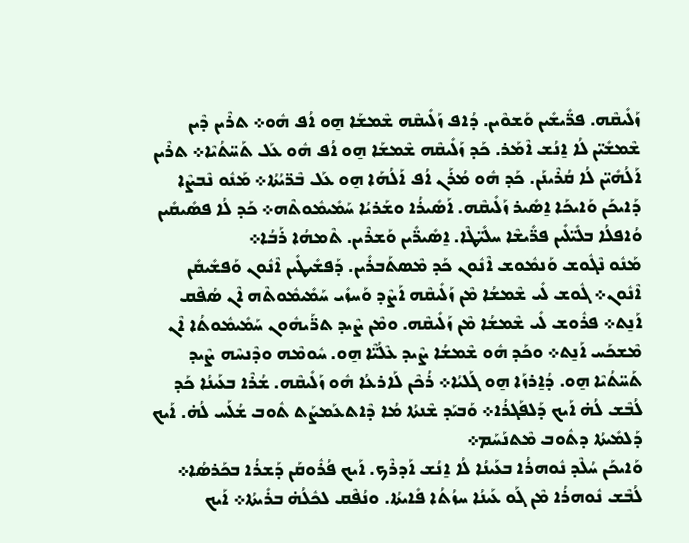ܙܰܠܺܝܩܶܗ. ܦܪ̈ܺܝܫܺܝܢ ܘܰܫܘܶܝܢ. ܕܳܐܦ ܙܰܠܺܝܩܶܗ ܫܶܡܫܰܐ ܗ̱ܘ ܐܳܦ ܗܽܘ܀ ܬܪܶܝܢ ܕܶܝܢ ܫܶܡܫܺܝ̈ܢ ܠܳܐ ܐ̱ܢܳܫ ܐܶܡܰܪ. ܟܰܕ ܙܰܠܺܝܩܶܗ ܫܶܡܫܰܐ ܗ̱ܘ ܐܳܦ ܗܽܘ ܥܰܠ ܬܰܚ̈ܬܳܝܶܐ܀ ܬܪܶܝܢ ܐܰܠܳܗܺܝ̈ܢ ܠܳܐ ܩܳܪܶܝܢܰܢ. ܟܰܕ ܗܽܘ ܡܳܪܰܢ ܐܳܦ ܐܰܠܳܗܰܐ ܗ̱ܘ ܥܰܠ ܒܶܪ̈ܝܳܬܳܐ܀ ܡܰܢܽܘ ܢܶܒܨܶܐ ܕܰܐܝܟܰܢ ܘܰܐܝܟܰܐ ܐ̱ܣܺܝܪ ܙܰܠܺܝܩܶܗ. ܐܰܣܺܝܪܳܐ ܘܫܰܪܝܳܐ ܚܰܡܺܝܡܽܘܬܶܗ܀ ܟܰܕ ܠܳܐ ܦܣܺܝܩܺܝܢ ܘܳܐܦܠܳܐ ܒܠܺܝ̈ܠܺܝܢ ܦܪ̈ܺܝܫܶܐ ܚܠܺܝ̈ܛܶܐ. ܐ̱ܣܺܝܪ̈ܺܝܢ ܘܰܫܪܶܝܢ. ܬܶܡܗܳܐ ܪܰܒܳܐ܀
ܡܰܢܽܘ ܢܶܓܽܘܫ ܘܰܢܡܽܘܫ ܐܶܢܽܘܢ ܟܰܕ ܡܶܣܬܰܒܪܺܝܢ. ܕܰܦܫܺܝܛܺܝܢ ܐܶܢܽܘܢ ܘܰܦܫܺܝܩܺܢ ܐܶܢܽܘܢ܀ ܓܽܘܫ ܠܺܝ ܫܶܡܫܳܐ ܡܶܢ ܙܰܠܺܝܩܶܗ ܐܰܨܶܕ ܘܰܚܙܺܝ ܚܰܡܺܝܡܽܘܬܶܗ ܐܶܢ ܣܳܦܶܩ ܐܰܢ̱ܬ܀ ܦܪܽܘܫ ܠܺܝ ܫܶܡܫܳܐ ܡܶܢ ܙܰܠܺܝܩܶܗ. ܘܡܶܢ ܨܶܝܕ ܬܪ̈ܰܝܗܽܘܢ ܚܰܡܺܝܡܽܘܬܳܐ ܐܶܢ ܡܶܫܟܰܚ ܐܰܢ̱ܬ܀ ܘܟܰܕ ܗܽܘ ܫܶܡܫܳܐ ܨܶܝܕ ܥܶܠܳܝ̈ܶܐ ܗ̱ܘ. ܚܽܘܡܶܗ ܘܕܶܢܚܶܗ ܨܶܝܕ ܬܰܚ̈ܬܳܝܶܐ ܗ̱ܘ. ܕܳܐ̱ܪܙܰܐ ܗ̱ܘ ܓܰܠܝܳܐ܀ ܪܳܟܶܢ ܠܰܐܪܥܳܐ ܗܽܘ ܙܰܠܺܝܩܶܗ. ܫܳܪܶܐ ܒܥܰܝܢܳܐ ܟܰܕ ܠܳܒܶܫ ܠܳܗ̇ ܐܰܝܟ ܕܰܠܦܰܓܪܳܐ܀ ܘܰܒܝܰܕ ܫܶܢܬܳܐ ܡܳܐ ܕܶܐܬܥܰܡܨܰܬ ܬܽܘܒ ܫܳܠܰܚ ܠܳܗ̇. ܐܰܝܟ ܕܰܠܡܺܝܬܳܐ ܕܬܽܘܒ ܡܶܬܢܰܚܰܡ܀
ܘܰܐܝܟܰܢ ܚܳܠܶܕ ܢܽܘܗܪܳܐ ܒܥܰܝܢܳܐ ܠܳܐ ܐ̱ܢܳܫ ܐܰܕܪܶܟ. ܐܰܝܟ ܦܳܪܽܘܩܰܢ ܕܰܫܪܳܐ ܒܟܰܪܣܳܐ܀ ܠܳܒܶܫ ܢܽܘܗܪܳܐ ܡܶܢ ܓܰܘ ܥܰܝܢܳܐ ܚܙܳܬܳܐ ܦܺܐܝܬܳܐ. ܘܢܳܦܶܩ ܠܟܽܠܳܗ̇ ܒܪܺܝܬܳܐ܀ ܐܰܝܟ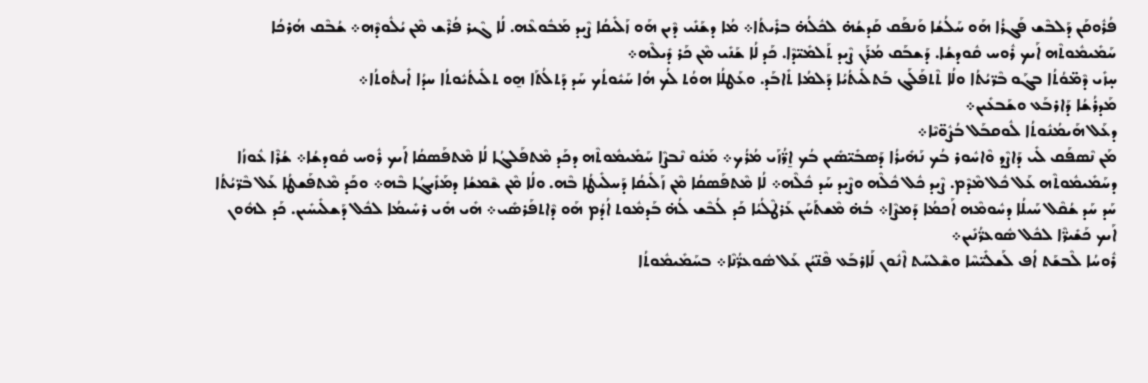ܦܳܪܽܘܩܰܢ ܕܰܠܒܶܫ ܦܰܓܪܳܐ ܗܰܘ ܚܰܠܳܫܳܐ ܘܰܢܦܰܩ ܩܰܕܫܳܗ̇ ܠܟܽܠܳܗ̇ ܒܪܺܝܬܳܐ܀ ܡܳܐ ܕܫܰܢܺܝ ܕܶܝܢ ܗܰܘ ܙܰܠܺܝܩܳܐ ܨܶܝܕ ܡܰܒܽܘܥܶܗ. ܠܳܐ ܓܶܝܪ ܦܳܪܶܫ ܡܶܢ ܝܳܠܽܘܕܶܗ܀ ܫܳܒܶܩ ܗܳܪܟܳܐ ܚܰܡܺܝܡܽܘܬܶܗ ܐܰܝܟ ܪܽܘܚ ܩܽܘܕܫܳܐ. ܕܰܫܒܰܩ ܡܳܪܰܢ ܨܶܝܕ ܬܰܠܡܺܝ̈ܕܶܐ. ܟܰܕ ܠܳܐ ܫܰܢܺܝ ܡܶܢ ܟܰܪ ܕܺܝܠܶܗ܀
ܚ̣ܙܺܝ ܕܶܡ̈ܘܳܬܳܐ ܒܓܰܘ ܒܶܪ̈ܝܳܬܳܐ ܘܠܳܐ ܬܶܬܦܰܠܰܓ ܒܰܬܠܺܝܬܳܝܳܐ ܕܰܠܡܳܐ ܬܺܐܒܰܕ. ܘܥܰܛܠܳܐ ܗܘܳܬ ܠܳܟ ܗܳܐ ܚܰܝܽܘܬܳܟ ܚܰܕ ܕܰܬܠܳܬܰܐ ܗ̱ܘ ܬܠܺܝܬܳܝܽܘܬܳܐ ܚܕܳܐ ܐܺܝܬܽܘܬܳܐ܀
ܡܰܕܪܳܫܳܐ ܕܰܐܪܒܰܥ ܘܫܰܒܥܺܝܢ܀
ܕܥܰܠ ܗܰܝܡܳܢܽܘܬܳܐ ܠܽܘܩܒܰܠ ܒܳܨܽܘ̈ܝܶܐ܀
ܡܰܢ ܢܶܣܦܰܩ ܠܺܝ ܕܰܐܨܶܕ ܘܶܐܚܽܘܪ ܒܳܟ ܢܰܗܺܝܪܳܐ ܕܰܣܒܺܝ̈ܣܺܝܢ ܒܳܟ ܐ̱ܪ̈ܳܙܰܝ ܡܳܪܳܟ܀ ܡܰܢܽܘ ܢܶܒܨܶܐ ܚܰܡܺܝܡܽܘܬܶܗ ܕܟܰܕ ܡܶܬܦܰܠܓܳܐ ܠܳܐ ܡܶܬܦܰܣܩܳܐ ܐܰܝܟ ܪܽܘܚ ܩܽܘܕܫܳܐ܀ ܫܳܪܶܐ ܥܽܘܙܳܐ ܕܚܰܡܺܝܡܽܘܬܶܗ ܥܰܠ ܟܽܠ ܡܶܕܶܡ. ܨܶܝܕ ܟܽܠ ܟܽܠܶܗ ܘܨܶܝܕ ܚܰܕ ܟܽܠܶܗ܀ ܠܳܐ ܡܶܬܦܰܣܩܳܐ ܡܶܢ ܙܰܠܺܝܩܳܐ ܕܰܚܠܺܝܛܳܐ ܒܶܗ. ܘܠܳܐ ܡܶܢ ܫܶܡܫܳܐ ܕܡܰܙܺܝܓܳܐ ܒܶܗ܀ ܘܟܰܕ ܡܶܬܦܰܫܛܳܐ ܥܰܠ ܒܶܪ̈ܝܳܬܳܐ ܚܰܕ ܚܰܕ ܫܳܩܶܠ ܚܰܝܠܳܐ ܕܚܽܘܡܶܗ ܐܰܟܡܳܐ ܕܰܡܨܶܐ܀ ܒܳܗ̇ ܡܶܫܬܰܚܰܢ ܥܰܪܛܶܠܳܝܳܐ ܟܰܕ ܠܳܒܶܫ ܠܳܗ̇ ܒܰܕܡܽܘܬ ܐܳܕܳܡ ܗܰܘ ܕܶܐܬܦܰܪܣܺܝ܀ ܗܺܝ ܗܺܝ ܪܚܺܝܡܳܐ ܠܟܽܠ ܕܰܫܠܺܝܚܺܝܢ. ܟܰܕ ܠܗܽܘܢ ܐܰܝܟ ܟܰܫܺܝܪ̈ܶܐ ܠܟܽܠ ܣܽܘܥܪ̈ܳܢܺܝܢ܀
ܪܽܘܚܳܐ ܠܶܒܫܰܬ ܐܳܦ ܠܰܫܠܺܝ̈ܚܶܐ ܘܫܶܠܚܰܬ ܐܶܢܽܘܢ ܠܰܐܪܒܰܥ ܦܶܢ̈ܝܳܢ ܥܰܠ ܣܽܘܥܪ̈ܳܢܶܐ܀ ܒܚܰܡܺܝܡܽܘܬܳܐ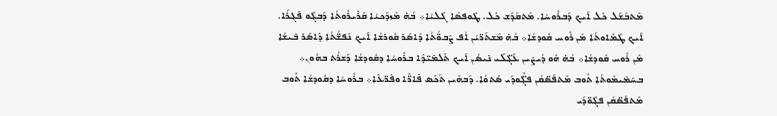ܡܶܬܒܰܫܰܠ ܟܽܠ ܐܰܝܟ ܕܰܒܪܽܘܚܳܐ. ܡܶܬܩܰܕܰܫ ܟܽܠ. ܛܽܘܦܣܳܐ ܓܰܠܝܳܐ܀ ܒܳܗ̇ ܡܶܙܕܰܟܝܳܐ ܩܰܪܺܝܪܽܘܬܳܐ ܕܰܒܓܰܘ ܦܰܓܪܳܐ. ܐܰܝܟ ܛܰܡܽܐܘܬܳܐ ܡܶܢ ܪܽܘܚ ܩܽܘܕܫܳܐ܀ ܒܳܗ̇ ܡܶܫܬܰܪ̈ܝܳܢ ܐܳܦ ܨܶܒܘ̈ܳܬܳܐ ܕܶܐܣܰܪ ܩܽܘܪܫܳܐ ܐܰܝܟ ܢܰܦܫ̈ܳܬܳܐ ܕܶܐܣܰܪ ܒܺܝܫܳܐ ܡܶܢ ܪܽܘܚ ܩܽܘܕܫܳܐ܀ ܒܳܗ̇ ܗܽܘ ܕܳܝܨܺܝܢ ܥܰܓ̈ܠܰܝ ܢܺܝܣܳܢ ܐܰܝܟ ܬܰܠܡܺܝ̈ܕܶܐ ܒܪܽܘܚܳܐ ܕܩܽܘܕܫܳܐ ܕܰܫܪܳܬ ܒܗܽܘܢ܀ ܒܚܰܡܺܝܡܽܘܬܳܐ ܬܽܘܒ ܡܶܬܦܰܣ̈ܩܳܢ ܦܓ̈ܽܘܕܰܝ ܣܰܬܘܳܐ. ܕܰܒܗܶܝܢ ܬܰܟܶܣ ܦܺܐܪ̈ܶܐ ܘܦܶܪ̈ܥܶܐ܀ ܒܪܽܘܚܳܐ ܕܩܽܘܕܫܳܐ ܬܽܘܒ ܡܶܬܦܰܣ̈ܩܳܢ ܦܓܽܘ̈ܕܰܝ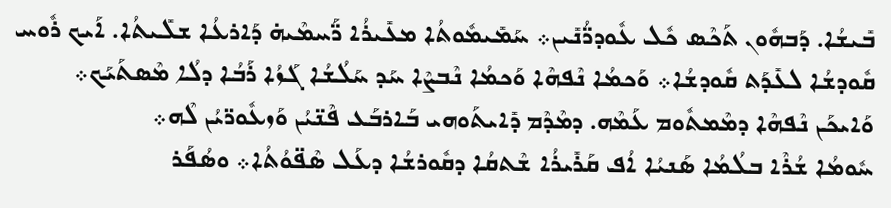ܒܺܝܫܳܐ. ܕܰܒܗܽܘܢ ܬܰܟܶܤ ܟܽܠ ܥܽܘܕܪ̈ܳܢܺܝܢ܀ ܚܰܡܺܝܡܽܘܬܳܐ ܡܥܺܝܪܳܐ ܪ̈ܰܚܡܶܝܗ̇ ܕܰܐܪܥܳܐ ܫܠܺܝܬܳܐ. ܐܰܝܟ ܪܽܘܚ ܩܽܘܕܫܳܐ ܠܥܺܕܰܬ ܩܽܘܕܫܳܐ܀ ܘܰܟܡܳܐ ܢܶܦܗܶܐ ܘܰܟܡܳܐ ܢܶܒܨܶܐ ܚܰܕ ܚܰܠܳܫܳܐ ܓܰܙܳܐ ܪܰܒܳܐ ܕܠܳܐ ܡܶܣܬܰܝܰܟ܀  ܘܰܐܝܟܰܢ ܢܶܦܗܶܐ ܕܡܶܡܬܽܘܡ ܥܰܡܶܗ. ܕܡܶܕܶܡ ܕܺܐܝܬܰܘܗܝ ܒܰܐܪܒܰܥ ܦܶܢ̈ܝܳܢ ܘܰܙܥܽܘܪ̈ܝܳܢ ܠܶܗ܀
ܚܽܘܡܳܐ ܫܳܪܶܐ ܒܠܳܡܳܐ ܣܰܢܝܳܐ ܐܳܦ ܩܰܪܺܝܪܳܐ ܫܶܬܩܳܐ ܕܩܽܘܪܫܳܐ ܕܥܰܠ ܣܶܦ̈ܘܳܬܳܐ܀ ܘܣܳܦܰܪ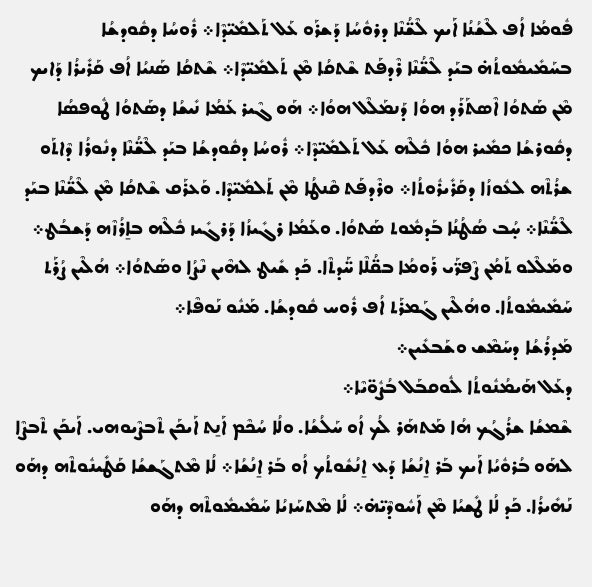ܦܽܘܡܳܐ ܐܳܦ ܠܶܫܳܢܳܐ ܐܰܝܟ ܠܶܫ̈ܳܢܶܐ ܕܪܘܽܚܳܐ ܕܰܫܪܰܘ ܥܰܠ ܬܰܠܡܺܝ̈ܕܶܐ܀ ܪܽܘܚܳܐ ܕܩܽܘܕܫܳܐ ܒܚܰܡܺܝܡܽܘܬܳܗ̇ ܒܝܰܕ ܠܶܫ̈ܳܢܶܐ ܪܶܕܦܰܬ ܫܶܬܩܳܐ ܡܶܢ ܬܰܠܡܺܝ̈ܕܶܐ܀ ܫܶܬܩܳܐ ܣܰܢܝܳܐ ܐܳܦ ܩܰܪܺܝܪܳܐ ܕܰܐܝܟ ܡܶܢ ܣܰܬܘܳܐ ܐܶܣܬܰܪܰܕ ܗܘܳܐ ܕܰܢܡܰܠܶܠ ܗܘܳܐ܀ ܗܰܘ ܓܶܝܪ ܥܰܡܳܐ ܢܺܝܫܳܐ ܕܣܰܬܘܳܐ ܛܽܘܦܣܳܐ ܕܩܽܘܪܫܳܐ ܟܡܺܝܪ ܗܘܳܐ ܟܽܠܶܗ ܥܰܠ ܬܰܠܡܺܝ̈ܕܶܐ܀ ܪܽܘܚܳܐ ܕܩܽܘܕܫܳܐ ܒܝܰܕ ܠܶܫ̈ܳܢܶܐ ܕܢܽܘܪܳܐ ܕܶܐܬܰܘ ܫܪܳܬܶܗ ܠܥܽܘܙܳܐ ܕܩܰܪܺܝܪܽܘܬܳܐ܀ ܘܪܶܕܦܰܬ ܩܶܢܛܳܐ ܡܶܢ ܬܰܠܡܺܝ̈ܕܶܐ. ܘܰܥܪܰܩ ܫܶܬܩܳܐ ܡܶܢ ܠܶܫ̈ܳܢܶܐ ܒܝܰܕ ܠܶܫ̈ܳܢܶܐ܀ ܚ̣ܳܒ ܣܳܛܳܢܳܐ ܒܰܕܡܽܘܬ ܣܰܬܘܳܐ. ܘܥܰܡܳܐ ܪܓܺܝܙܳܐ ܕܰܪܓܺܝܙ ܟܽܠܶܗ ܒܐ̱ܪܳܙܶܗ ܕܰܫܒܳܛ܀ ܘܡܰܠܶܠܘ ܬܰܡܳܢ ܨܶܦܪ̈ܰܝ ܪܰܘܡܳܐ ܒܩ̈ܳܠܶܐ ܚ̈ܰܕܬܶܐ. ܟܰܕ ܫܺܝܛ ܠܗܶܝܢ ܢܶܨܳܐ ܘܣܰܬܘܳܐ܀ ܗܳܠܶܝܢ ܨܳܪܰܬ ܚܰܡܺܝܡܽܘܬܳܐ. ܘܗܳܠܶܝܢ ܓܰܡܪܰܬ ܐܳܦ ܪܽܘܚ ܩܽܘܕܫܳܐ. ܡܰܢܽܘ ܢܰܘܦܶܐ܀
ܡܰܕܪܳܫܳܐ ܕܚܰܡܶܫ ܘܫܰܒܥܺܝܢ܀
ܕܥܰܠ ܗܰܝܡܳܢܽܘܬܳܐ ܠܽܘܩܒܰܠ ܒܳܨܽܘ̈ܝܶܐ܀
ܫܶܡܫܳܐ ܫܪܳܓܳܟ ܗܳܐ ܡܰܬܗܰܪ ܠܳܟ ܐܳܘ ܚܰܠܳܫܳܐ. ܘܠܳܐ ܚܳܟܶܡ ܐܰܢ̱ܬ ܐܰܝܟܰܢ ܬܶܒܨܶܝܘܗܝ. ܐܰܝܟܰܢ ܬܶܒܨܶܐ ܠܗܰܘ ܒܳܪܘܽܝܳܐ ܐܰܝܟ ܒܰܪ ܐ̱ܢܳܫܳܐ ܕܰܥ ܐ̱ܢܳܫܽܘܬܳܟ ܐܳܘ ܒܰܪ ܐ̱ܢܳܫܳܐ܀ ܠܳܐ ܡܶܬܓܰܫܫܳܐ ܩܰܛܺܝܢܽܘܬܶܗ ܕܗܰܘ ܢܰܗܺܝܪܳܐ. ܟܰܕ ܠܳܐ ܛܺܫܝܳܐ ܡܶܢ ܐܰܚܽܘܕܶܝ̈ܗ̇܀ ܠܳܐ ܡܶܬܚܰܙܝܳܐ ܚܰܡܺܝܡܽܘܬܶܗ ܕܗܰܘ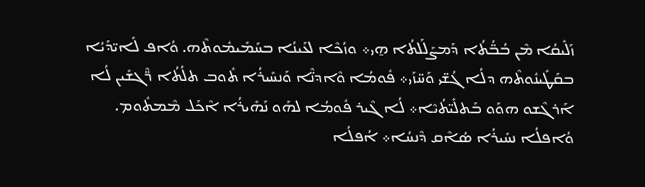ܙܰܠܺܝܩܳܐ ܡܶܢ ܒܳܒ̈ܳܬܳܐ ܕܰܡܨܰܠܰܠܬܳܐ ܗ̱ܝ܀ ܘܙܳܟܶܐ ܠܥܰܝܢܳܐ ܒܚܰܡܺܝܡܽܘܬܶܗ. ܘܳܐܦ ܠܺܐܝ̈ܕܰܝܳܐ ܒܩܰܛܺܝܢܽܘܬܶܗ ܕܠܳܐ ܓܳܫ̈ܝ ܘܰܚ̈ܙܰܝ܀ ܦܽܘܡܳܐ ܘܶܐܕܢ̈ܶܐ ܘܰܢܚܺܝܪܳܐ ܬܽܘܒ ܬܠܳܬܳܐ ܪ̈ܶܓܫܺܝܢ ܠܳܐ ܐܰܪܓܶܫܘ ܗܘܰܘ ܒܰܬܠܺܝ̈ܬܳܝܶܐ܀ ܠܳܐ ܓܶܝܪ ܦܽܘܡܳܐ ܠܗܰܘ ܢܰܗܺܝܪܳܐ ܐܶܟܰܠ ܡܶܡܬܽܘܡ. ܘܳܐܦܠܳܐ ܢܚܺܝܪܳܐ ܣܳܐܶܩ ܕܶܢܚܳܐ܀ ܐܳܦܠܳܐ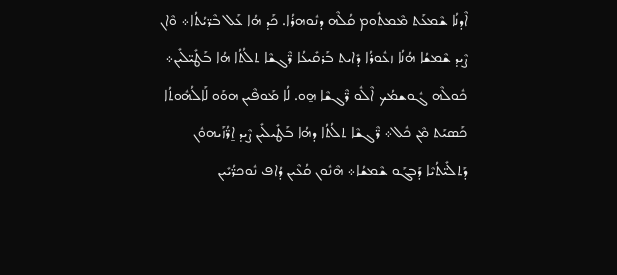ܐܶܕܢܳܐ ܫܶܡܥܰܬ ܡܶܡܬܽܘܡ ܩܳܠܶܗ ܕܢܽܘܗܪܳܐ. ܟܰܕ ܗܳܐ ܥܰܠ ܒܶܪ̈ܝܳܬܳܐ܀ ܘܶܐܢ ܨܶܝܕ ܫܶܡܫܳܐ ܗܳܢܳܐ ܙܥܽܘܪܳܐ ܕܺܐܝܬ ܒܰܪܩܺܝܥܳܐ ܪ̈ܶܓܫܶܐ ܬܠܳܬܳܐ ܗܳܐ ܒܰܛܺܝ̈ܠܺܝܢ܀ ܟܽܘܠܶܗ ܓܽܘܫܡܳܟ ܐܶܠܽܘ ܪ̈ܶܓܫܶܐ ܗ̱ܘ. ܠܳܐ ܡܰܘܦܶܝܢ ܗܘܰܘ ܠܰܐܠܳܗܽܘܬܳܐ ܟܰܣܝܰܬ ܡܶܢ ܟܽܠ܀ ܪ̈ܶܓܫܶܐ ܬܠܳܬܳܐ ܕܗܳܐ ܒܰܛܺܝܠܺܝܢ ܨܶܝܕ ܐ̱ܪ̈ܳܙܰܝܗܘܽܢ ܕܰܬܠܺܝ̈ܬܳܝܶܐ ܕܰܒܓܰܘ ܫܶܡܫܳܐ܀ ܗܶܢܽܘܢ ܩܳܥܶܝܢ ܕܳܐܦ ܢܽܘܟܪ̈ܳܝܺܝܢ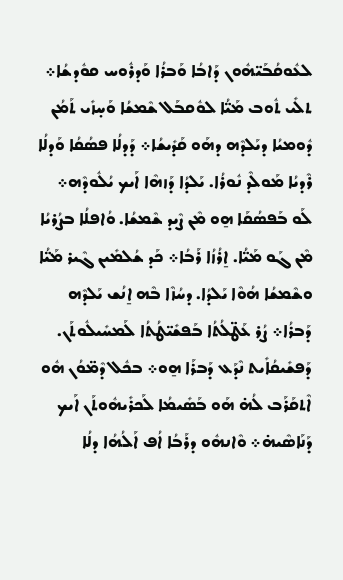ܠܥܽܘܩܳܒܰܝ̈ܗܽܘܢ ܕܰܐܒܳܐ ܘܰܒܪܳܐ ܘܰܕܪܽܘܚ ܩܘܽܕܫܳܐ܀
ܬܠܺܝ ܬܽܘܒ ܡܰܝ̈ܳܐ ܠܘܽܩܒܰܠ ܫܶܡܫܳܐ ܘܰܚ̣ܙܺܝ ܬܰܡܳܢ ܕܽܘܡܝܳܐ ܕܝܰܠܕܶܗ ܕܗܰܘ ܩܰܕܺܝܫܳܐ܀ ܕܰܕܠܳܐ ܦܣܳܩܳܐ ܘܰܕܠܳܐ ܪܶܕܝܳܐ ܡܰܘܠܶܕ ܢܽܘܪܳܐ. ܝܰܠܕܳܐ ܕܰܙܗܶܐ ܐܰܝܟ ܝܳܠܽܘܕܶܗ܀ ܠܰܘ ܒܰܦܣܳܩܰܐ ܗ̱ܘ ܡܶܢ ܨܶܝܕ ܫܶܡܫܳܐ. ܘܳܐܦܠܳܐ ܒܨܳܪܝܳܐ ܡܶܢ ܓܰܘ ܡܰܝ̈ܳܐ. ܐ̱ܪܳܙܳܐ ܪܰܒܳܐ܀ ܟܰܕ ܫܳܠܡܺܝܢ ܓܶܝܪ ܡܰܝ̈ܳܐ ܘܫܶܡܫܳܐ ܗܳܘܶܐ ܝܰܠܕܳܐ. ܕܚܳܙܶܐ ܒܶܗ ܐ̱ܢܳܫ ܝܰܠܕܶܗ ܕܰܒܪܳܐ܀ ܨܳܪ ܥܰܛ̈ܠܳܬܳܐ ܒܰܦܫܺܝ̈ܛܳܬܳܐ ܠܰܡܚܺܝܠܽܘܬܰܢ. ܕܰܦܫܺܝܩܳܐܺܝܬ ܢܶܕܰܥ ܕܰܒܪܰܐ ܗ̱ܘ܀ ܒܟܽܠ ܕܶܡ̈ܘܳܢ ܗܽܘ ܐܶܬܩܰܪܰܒ ܠܳܗ̇ ܗܰܘ ܒܰܣܺܝܡܳܐ ܠܰܟܪܺܝܗܽܘܬܰܢ ܐܰܝܟ ܕܰܢܰܐܣܶܝܗ̇܀ ܘܶܐܢܗܽܘ ܕܪܰܒܳܐ ܐܳܦ ܐܰܠܳܗܳܐ ܕܠܳܐ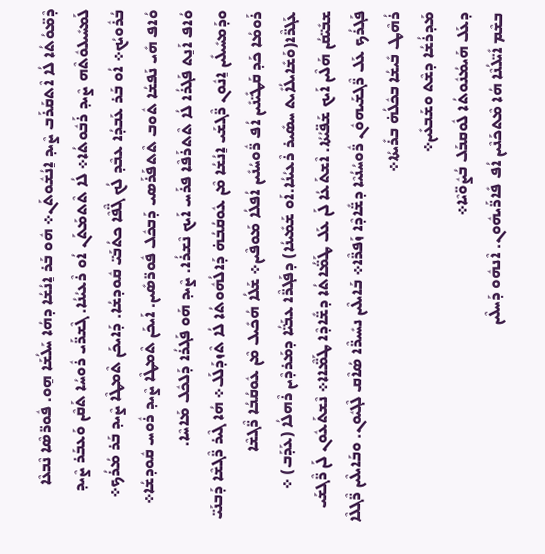ܕܶܡ̈ܘܳܬܳܐ ܠܳܐ ܐܶܬܩܰܪܰܒ ܨܶܝܕ ܐ̱ܢܳܫܽܘܬܰܢ܀ ܗܽܘ ܒܰܪ ܐ̱ܢܳܫܳܐ ܕܗܳܐ ܚܰܠܳܫܰܐ ܗ̱ܘ. ܦܽܘܪ̈ܣܶܐ ܢܶܒܥܶܐ ܠܰܡܚܺܝܠܘܽܬܶܗ ܨܶܝܕ ܪܰܒܽܘܬܳܐ܀ ܠܳܐ ܬܶܬܡܰܬܰܢ ܐܳܘ ܪܶܥܝܳܢܳܐ. ܓܶܫܪ̈ܰܝ ܪܽܘܚܳܐ ܬܰܩܶܢ ܘܰܥܒܰܪ ܨܶܝܕ ܒܳܪܽܘܝܳܟ܀ ܐܳܘ ܒܰܪ ܥܰܒܕܳܐ ܥܒܶܕ ܠܳܟ ܓ̈ܶܦܶܐ ܟܬܳܒܰܝ̈ ܩܽܘܕܫܳܐ. ܕܰܐܝܟܰܢ ܬܶܡܛܶܐ ܨܶܝܕ ܒܰܪ ܡܳܪܳܟ܀ ܘܳܐܦ ܗܺܝ ܢܰܦܫܳܐ ܬܽܘܒ ܬܶܬܦܰܪܰܣܝ ܕܰܒܟܽܠ ܦܽܘܪ̈ܣܺܝܢ. ܐܰܝܟܰܢ ܬܶܡܛܶܐ ܨܶܝܕ ܪܽܘܚ ܩܽܘܕܫܳܐ܀ ܘܳܐܦ ܐܰܢ̱ܬ ܦܰܓܪܳܐ ܠܳܐ ܬܶܬܪܰܦܶܐ ܦܪܰܚ ܐܰܝܟ ܢܶܫܪܳܐ. ܨܶܝܕ ܗܰܘ ܦܰܓܪܳܐ ܕܰܠܟܽܠ ܡܰܐܚܶܐ.
ܘܕܰܡܚܺܝܠܺܝܢ ܐ̱ܢܽܘܢ ܪ̈ܶܓܫܰܝ ܐ̱ܢܳܫܳܐ ܡܶܢ ܥܽܘܩܳܒܳܗ̇ ܕܰܐܠܳܗܽܘܬܳܐ ܠܳܐ ܬܶܙܕܰܠܰܠ܀ ܗܳܐ ܓܶܝܪ ܪ̈ܶܓܫܶܐ ܕܰܒܢܰܝ̈ ܪܰܘܡܳܐ ܟܰܕ ܩܰܛܺܝ̈ܢܺܝܢ ܐܳܦ ܪ̈ܽܘܚܳܢܺܝܢ ܐܳܦܠܳܐ ܡܰܘܦܶܝܢ܀ ܫܰܠܳܐ ܗܳܟܺܝܠ ܡܶܢ ܥܽܘܩܳܒܳܐ ܪ̈ܶܓܫܶܐ ܥܰܓܪ̈ܶܐ(ܘܰܫܺܐܝܠܳܐܺܝܬ ܚܣܺܝܪ ܪܶܥܝܳܢܳܐ.ܐܰܘ ܫܰܡܺܝܢܳܐ) ܕܦܰܓܪ̈ܶܐ ܥܒܰܝ̈ܳܐ ܕܡܰܪܕܶܝܢ ܪܶܗܠܳܐ (ܥܰܕܰܒ) ܀ ܫܒܺܝ̈ܩܳܢ ܗܰܠܶܝܢ ܐܰܝܟ ܫܰܦ̈ܝܳܬܳܐ. ܐܶܫܬܰܥܳܐ ܠܰܢ ܥܰܠ ܛܰܡ̈ܳܐܬܳܐ ܕܫ̈ܺܐܕܶܐ ܛܰܡ̈ܶܐܐ܀ ܢܶܫܬܰܥܽܘܢ ܠܰܢ ܪ̈ܶܓܫܰܝ ܦܰܓܪܳܟ ܥܰܠ ܪ̈ܶܓܫܰܝܗܘܽܢ ܪ̈ܽܘܚܳܢܳܝܶܐ ܕܫ̈ܺܐܕܶܐ ܙܰܦܪ̈ܶܐ܀ ܒܰܐܝܠܶܝܢ ܢܚܺܝܪ̈ܶܐ ܣܳܐܶܩ ܠܶܓܝܽܘܢ. ܘܒܰܐܝܠܶܝܢ ܪ̈ܶܓܠܶܐ ܪܳܗܶܛ ܒܺܝܫܳܐ ܒܟܽܠܳܗ̇ ܒܪܺܝܬܳܐ܀
ܡܰܕܪܳܫܳܐ ܕܫܶܬ ܘܫܰܒܥܺܝܢ܀
ܕܥܰܠ ܗܰܝܡܳܢܽܘܬܳܐ ܠܽܘܩܒܰܠ ܒܳܨܽܘ̈ܝܶܐ܀
ܒܫܶܡ ܐܺܝ̈ܠܳܢܶܐ ܗܳܐ ܡܶܬܟܰܢܶܝܢ ܐܳܦ ܦܺܐܪ̈ܰܝܗܽܘܢ. ܐܶܢܗܽܘ ܕܰܚܠܶܝܢ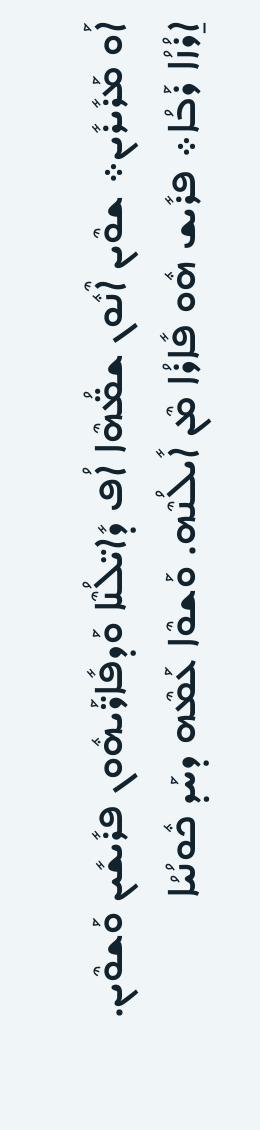ܐܰܘ ܡܰܪܺܝܪܺܝܢ܀ ܫܘܶܝܢ ܐܶܢܽܘܢ ܫܡ̈ܳܗܶܐ ܐܳܦ ܕܺܐܝ̈ܠܳܢܶܐ ܘܰܕܦܺܐܪ̈ܰܝܗܽܘܢ ܦܪܺܝܫܺܝܢ ܘܰܫܘܶܝܢ. ܐ̱ܪܳܙܳܐ ܪܰܒܳܐ܀ ܦܪܺܝܫ ܗܽܘ ܦܺܐܪܳܐ ܡܶܢ ܐܺܝܠܳܢܶܗ. ܘܰܫܘܶܐ ܥܰܡܶܗ ܕܚܰܕ ܟܽܘܢܳܝܳܐ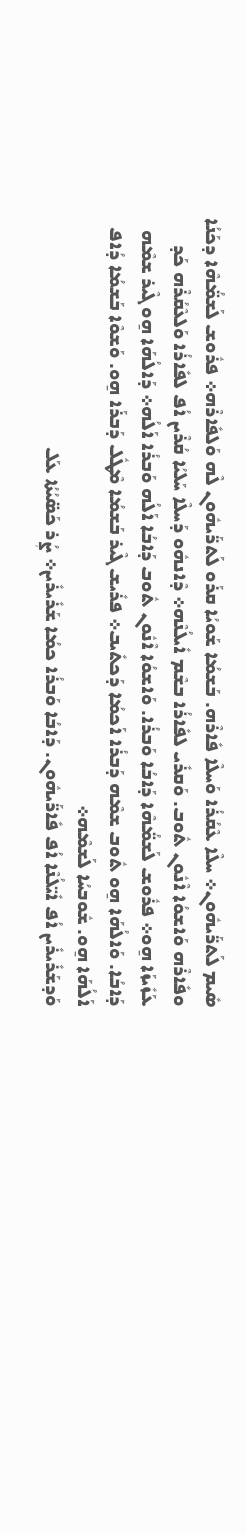ܣܺܝܡ ܠܰܬܪ̈ܰܝܗܽܘܢ܀ ܚܠܶܐ ܥܶܩܳܪܳܐ ܘܰܚܠܶܐ ܦܺܐܪܶܗ. ܒܰܫܡܳܐ ܫܰܘܝܳܐ ܩܪܰܘ ܠܰܬܪ̈ܰܝܗܽܘܢ ܠܶܗ ܘܰܠܦܺܐܪܶܗ܀ ܦܪܽܘܫ ܠܰܫܡ̈ܳܗܶܐ ܕܟܰܢܳܐ ܘܦܺܐܪܶܗ ܘܰܐܫܘܳܐ ܐܶܢܽܘܢ ܬܽܘܒ. ܘܰܩܪܺܝ ܠܦܺܐܪܳܐ ܒܫܶܡ ܐܺܝܠܳܢܶܗ܀ ܕܶܐܢܗܽܘ ܕܰܚܠܶܐ ܚܰܠܝܳܐ ܩܳܪܶܝܢ ܐܳܦ ܠܦܺܐܪܳܐ ܘܰܠܥܶܩܳܪܶܗ ܟܰܕ ܥܰܙܺܝܙܰܐ ܗ̱ܘ܀ ܦܪܽܘܫ ܠܰܫܡ̈ܳܗܶܐ ܕܰܐܒܳܐ ܘܰܒܪܳܐ. ܘܰܐܫܘܳܐ ܐܶܢܽܘܢ ܬܽܘܒ ܕܰܐܒܳܐ ܐܰܠܳܗ ܘܰܒܪܳܐ ܐܰܠܳܗ܀ ܕܰܐܠܳܗܰܐ ܗ̱ܘ ܓܶܝܪ ܫܡܶܗ ܕܰܐܒܳܐ. ܘܰܐܠܳܗܰܐ ܗ̱ܘ ܬܽܘܒ ܫܡܶܗ ܕܰܒܪܳܐ ܐܰܟܡܳܐ ܕܰܟܬܺܝܒ܀ ܦܪܺܝܫ ܓܶܝܪ ܒܰܫܡܳܐ ܡܶܛܽܠ ܕܰܒܪܰܐ ܗ̱ܘ. ܘܰܫܘܶܐ ܒܰܫܡܳܐ ܕܳܐܦ ܐܰܠܳܗܰܐ ܗ̱ܘ. ܫܽܘܒܚܳܐ ܠܰܫܡܶܗ܀
ܘܰܕܫܰܪܺܝܪܺܝܢ ܐܳܦ ܐܺܝ̈ܠܳܢܶܐ ܐܳܦ ܦܺܐܪ̈ܰܝܗܽܘܢ. ܕܰܐܒܳܐ ܘܰܒܪܳܐ ܟܡܳܐ ܫܰܪܺܝܪܺܝܢ܀ ܨܼܳܪ ܟܰܣ̈ܝܳܬܳܐ ܥܰܠ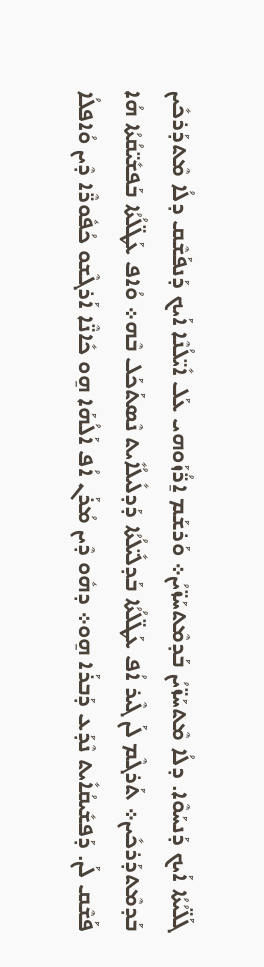ܓܰܠ̈ܝܳܬܳܐ ܐܰܝܟ ܕܰܢܚܰܘܶܐ. ܕܠܳܐ ܡܶܬܚܰܙ̈ܝܳܢ ܒܰܕܡܶܬܚܰܙ̈ܝܳܢ܀ ܘܰܪܫܰܡ ܐ̱ܪ̈ܳܙܰܘܗܝ ܥܰܠ ܐܺܝ̈ܠܳܢܶܐ ܐܰܝܟ ܕܰܢܦܰܫܶܩ ܕܠܳܐ ܡܶܬܕܰܪܟܺܝܢ ܒܰܕܡܶܬܕܰܪܟܺܝܢ܀ ܬܰܪܓܶܡ ܠܰܢ ܓܶܝܪ ܐܳܦ ܥܰܛ̈ܠܳܬܳܐ ܒܰܕܠܺܝ̈ܠܳܬܳܐ ܕܰܕܠܺܝܠܳܐܺܝܬ ܢܶܣܬܰܟܰܠ ܒܶܗ܀ ܘܳܐܦ ܥܰܛ̈ܠܳܬܳܐ ܒܰܦܫܺܝ̈ܩܳܬܳܐ ܗܳܐ ܦܰܫܶܩ ܠܰܢ. ܕܰܦܫܺܝܩܳܐܺܝܬ ܢܶܕܰܥ ܕܰܒܪܰܐ ܗ̱ܘ܀ ܕܗܽܘ ܕܶܝܢ ܡܳܪܰܢ ܐܳܦ ܐܰܠܳܗܰܐ ܗ̱ܘ ܟܺܐܢ̈ܶܐ ܐܰܪܓܶܫܘ ܟܳܦܽܘܪ̈ܶܐ ܕܶܝܢ ܘܳܐܦܠܳܐ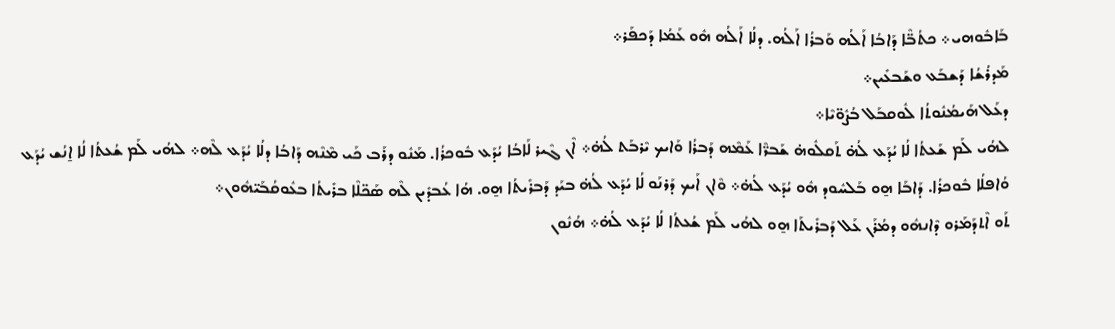ܒܰܐܒܽܘܗܝ܀ ܟܬܳܒ̈ܶܐ ܕܰܐܒܳܐ ܐܰܠܳܗ ܘܰܒܪܳܐ ܐܰܠܳܗ. ܕܠܳܐ ܐܰܠܳܗ ܗܽܘ ܥܰܡܳܐ ܕܰܟܦܰܪ܀
ܡܰܕܪܳܫܳܐ ܕܰܫܒܰܥ ܘܫܰܒܥܺܝܢ܀
ܕܥܰܠ ܗܰܝܡܳܢܽܘܬܳܐ ܠܽܘܩܒܰܠ ܒܳܨܽܘ̈ܝܶܐ܀
ܠܗܳܝ ܠܰܡ ܫܰܥܬܳܐ ܠܳܐ ܝܳܕܰܥ ܠܳܗ̇ ܬܰܩܠܽܘܗ̇ ܫܰܒܪ̈ܶܐ ܥܰܡܶܗ ܕܰܒܪܳܐ ܘܰܐܝܟ ܝܶܪܒܰܬ ܠܳܗ̇܀ ܐܶܢ ܓܶܝܪ ܠܰܐܒܳܐ ܝܳܕܰܥ ܒܽܘܟܪܳܐ. ܡܰܢܽܘ ܕܪܰܒ ܟܰܝ ܡܶܢܶܗ ܕܰܐܒܳܐ ܕܠܳܐ ܝܳܕܰܥ ܠܶܗ܀ ܠܗܳܝ ܠܰܡ ܫܳܥܬܳܐ ܠܳܐ ܐ̱ܢܳܫ ܝܳܕܰܥ ܘܳܐܦܠܳܐ ܒܽܘܟܪܳܐ. ܕܰܐܒܰܐ ܗ̱ܘ ܒܰܠܚܽܘܕ ܗܽܘ ܝܳܕܰܥ ܠܳܗ̇܀ ܘܶܐܢ ܐܰܝܟ ܕܰܪܢܰܘ ܠܳܐ ܝܳܕܰܥ ܠܳܗ̇ ܒܝܰܕ ܕܰܒܪܺܝܬܳܐ ܗ̱ܘ. ܗܳܐ ܥܳܒܕܺܝܢ ܠܶܗ ܣܰܟ̈ܠܶܐ ܒܪܺܝܬܳܐ ܒܥܽܘܩܳܒܰܝ̈ܗܽܘܢ܀
ܬܰܘ ܐܶܬܕܰܡܰܪܘ ܕܶܐܢܗܽܘ ܕܡܳܪܰܢ ܥܰܠ ܕܰܒܪܺܝܬܰܐ ܗ̱ܘ ܠܗܳܝ ܠܰܡ ܫܳܥܬܳܐ ܠܳܐ ܝܳܕܰܥ ܠܳܗ̇܀ ܗܳܢܽܘܢ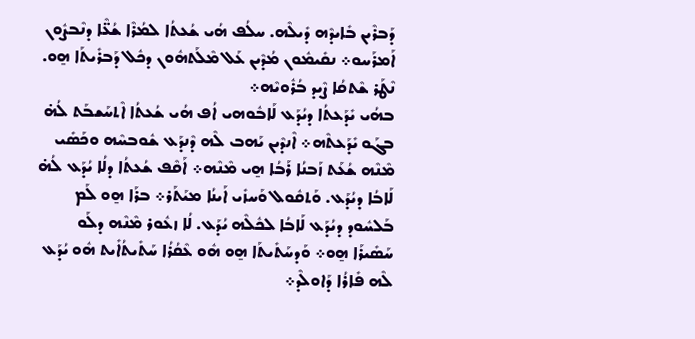ܕܰܒܪܶܝܢ ܒܺܐܝܕܶܗ ܕܺܝܠܶܗ. ܚܠܳܦ ܗܳܝ ܫܳܥܬܳܐ ܠܡܳܪܶܐ ܫܳܥ̈ܶܐ ܕܢܶܒܨܽܘܢ ܐܰܡܪܰܚܘ܀ ܢܩܺܝܡܽܘܢ ܡܳܕܶܝܢ ܥܰܠ ܡܶܠܰܬܗܽܘܢ ܕܟܽܠ ܕܰܒܪܺܝܬܰܐ ܗ̱ܘ. ܢܶܛܰܪ ܫܶܬܩܳܐ ܨܶܝܕ ܒܳܪܽܘܝܶܗ܀
ܒܗܳܝ ܝܺܕܰܥܬܳܐ ܕܝܳܕܰܥ ܠܰܐܒܽܘܗܝ ܐܳܦ ܗܳܝ ܫܳܥܬܳܐ ܐܶܬܚܰܫܒܰܬ ܠܳܗ̇ ܒܓܰܘ ܝܺܕܰܥܬܶܗ܀ ܐܶܢܕܶܝܢ ܝܰܗܒ ܠܶܗ ܕܶܢܕܰܥ ܫܽܘܒܚܶܗ ܘܟܰܣܺܝ ܡܶܢܶܗ ܫܳܥܰܬ ܙܰܒܢܳܐ ܪܰܒܳܐ ܗ̱ܝ ܡܶܢܶܗ܀ ܐܰܩܶܦ ܫܳܥܬܳܐ ܕܠܳܐ ܝܳܕܰܥ ܠܳܗ̇ ܠܰܐܒܳܐ ܕܝܳܕܰܥ. ܘܰܬܩܽܘܠ ܘܰܚܙܺܝ ܐܰܝܢܳܐ ܡܝܰܬܰܪ܀ ܒܪܰܐ ܗ̱ܘ ܠܰܡ ܒܰܠܚܽܘܕ ܕܝܳܕܰܥ ܠܰܐܒܳܐ ܠܟܽܠܶܗ ܝܳܕܰܥ. ܠܳܐ ܙܥܽܘܪ ܡܶܢܶܗ ܕܠܰܘ ܚܰܣܺܝܪܰܐ ܗ̱ܘ܀ ܘܰܕܚܰܬܺܝܬܰܐ ܗ̱ܘ ܗܽܘ ܥܶܩܳܪܳܐ ܚܰܬܺܝܬܳܐܺܝܬ ܗܽܘ ܝܳܕܰܥ ܠܶܗ ܦܺܐܪܳܐ ܕܰܐܘܠܶܕ܀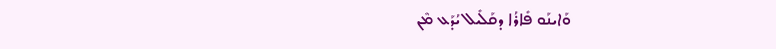ܘܰܐܝܢܰܘ ܦܺܐܪܳܐ ܕܩܰܠܺܝܠ ܝܳܕܰܥ ܡܶܢ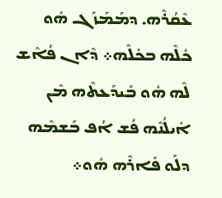ܥܶܩܳܪܶܗ. ܕܡܰܡܰܙܰܓ ܗܽܘ ܟܽܠܶܗ ܒܟܽܠܶܗ܀ ܕܶܐܢ ܦܳܐܶܫ ܠܶܗ ܗܽܘ ܒܺܝܕܰܥܬܶܗ ܡܶܢ ܐܺܝܠܳܢܶܗ ܦܳܫ ܐܳܦ ܒܰܫܡܶܗ ܕܠܰܘ ܦܺܐܪܶܗ ܗܽܘ܀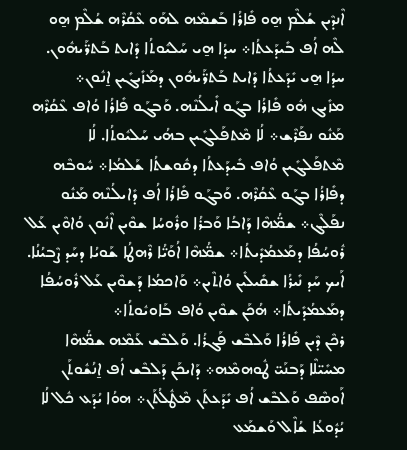ܐܶܢܕܶܝܢ ܫܳܠܶܡ ܗ̱ܘ ܦܺܐܪܳܐ ܒܰܫܡܶܗ ܠܗܰܘ ܥܶܩܳܪܶܗ ܫܳܠܶܡ ܗ̱ܘ ܠܶܗ ܐܳܦ ܒܺܝܕܰܥܬܳܐ܀ ܚܕܳܐ ܗ̱ܝ ܚܰܠܝܽܘܬܳܐ ܕܺܐܝܬ ܒܰܬܪ̈ܰܝܗܽܘܢ. ܚܕܳܐ ܗ̱ܝ ܝܺܕܰܥܬܳܐ ܕܺܐܝܬ ܒܰܬܪ̈ܰܝܗܽܘܢ ܕܡܰܙܺܝܓܺܝܢ ܐ̱ܢܽܘܢ܀
ܡܙܺܝܓ ܗܽܘ ܦܺܐܪܳܐ ܒܓܰܘ ܐܺܝܠܳܢܶܗ. ܘܰܒܓܰܘ ܦܺܐܪܳܐ ܘܳܐܦ ܥܶܩܳܪܶܗ ܡܰܢܽܘ ܢܦܰܪܶܫ܀ ܠܳܐ ܡܶܬܦܰܠܓܺܝܢ ܒܗܳܝ ܚܰܠܝܽܘܬܳܐ. ܠܳܐ ܡܶܬܦܰܠܓܺܝܢ ܘܳܐܦ ܒܺܝܕܰܥܬܳܐ ܕܩܽܘܫܬܳܐ ܫܰܠܡܳܐ܀ ܚܽܘܒܶܗ ܕܦܺܐܪܳܐ ܒܓܰܘ ܥܶܩܳܪܶܗ. ܘܰܒܓܰܘ ܦܺܐܪܳܐ ܐܳܦ ܕܺܐܝܠܳܢܶܗ ܡܰܢܽܘ ܢܦܰܠܶܓ܀ ܫܡ̈ܳܗܶܐ ܕܰܐܒܳܐ ܘܰܒܪܳܐ ܘܪܽܘܚܳܐ ܫܘܶܝܢ ܐܶܢܽܘܢ ܘܳܐܘܶܝܢ ܥܰܠ ܪܽܘܚܳܦܳܐ ܕܡܰܥܡܳܕܺܝܬܳܐ܀ ܫܡ̈ܳܗܶܐ ܐܳܘܰܝ̈ܳܐ ܪܶܗܛܳܐ ܫܰܘܝܳܐ ܕܚܰܕ ܨܶܒܝܳܢܳܐ. ܐܰܝܟ ܚܰܕ ܢܺܝܪܳܐ ܫܩܺܝܠܺܝܢ ܘܳܐܬܶܝܢ܀ ܘܰܐܟܡܳܐ ܕܰܫܘܶܝܢ ܥܰܠ ܪܽܘܚܳܦܳܐ ܕܡܰܥܡܳܕܺܝܬܳܐ܀ ܗܳܟܰܢ ܫܘܶܝܢ ܘܳܐܦ ܒܰܐܘܝܽܘܬܳܐ܀
ܪܟܶܢ ܕܶܝܢ ܦܺܐܪܳܐ ܘܰܠܒܶܫ ܦܰܓܪܳܐ. ܘܰܠܒܶܫ ܥܰܡܶܗ ܫܡ̈ܳܗܶܐ ܡܚܺܝ̈ܠܶܐ ܕܰܒܢܰܝ̈ ܛܽܘܗܡܶܗ܀ ܕܰܐܝܟܰܢ ܕܰܠܒܶܫ ܐܳܦ ܐ̱ܢܳܫܽܘܬܰܢ ܐܰܘܣܶܦ ܘܰܠܒܶܫ ܐܳܦ ܝܺܕܰܥܬܰܢ ܡܶܛܽܠܳܬܰܢ܀ ܗܘܳܐ ܝܳܕܰܥ ܟܽܠ ܠܳܐ ܝܳܕܽܘܥܳܐ ܫܳܐܶܠ ܘܰܫܡܰܥ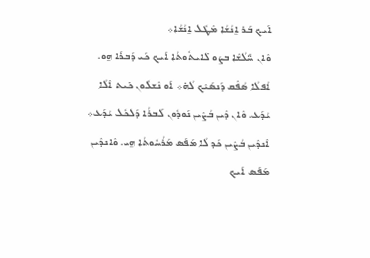ܐܰܝܟ ܒܰܪ ܐ̱ܢܳܫܳܐ ܡܶܛܽܠ ܐ̱ܢܳܫܳܐ܀
ܘܶܐܢ ܚ̈ܰܠܳܫܶܐ ܒܨܰܘ ܠܺܐܝܬܽܘܬܳܐ ܐܰܝܟ ܟܰܝ ܕܰܒܪܰܐ ܗ̱ܘ. ܐܳܦܠܳܐ ܣܳܦܶܩ ܕܰܢܣܰܝܶܟ ܠܳܗ̇܀ ܐܰܘ ܢܶܫܠܽܘܢ ܟܺܝܬ ܐܶܠܳܐ ܝܳܕܰܥ. ܘܶܐܢ ܕܶܝܢ ܒܳܨܶܝܢ ܢܰܘܕܽܘܢ ܠܰܒܪܳܐ ܕܰܠܟܽܠ ܝܳܕܰܥ܀ ܐܶܢܕܶܝܢ ܒܳܨܶܝܢ ܟܰܕ ܠܳܐ ܡܰܦܰܣ ܡܰܪܳܚܽܘܬܳܐ ܗ̱ܝ. ܘܶܐܢܕܶܝܢ ܡܰܦܰܣ ܐܰܝܟ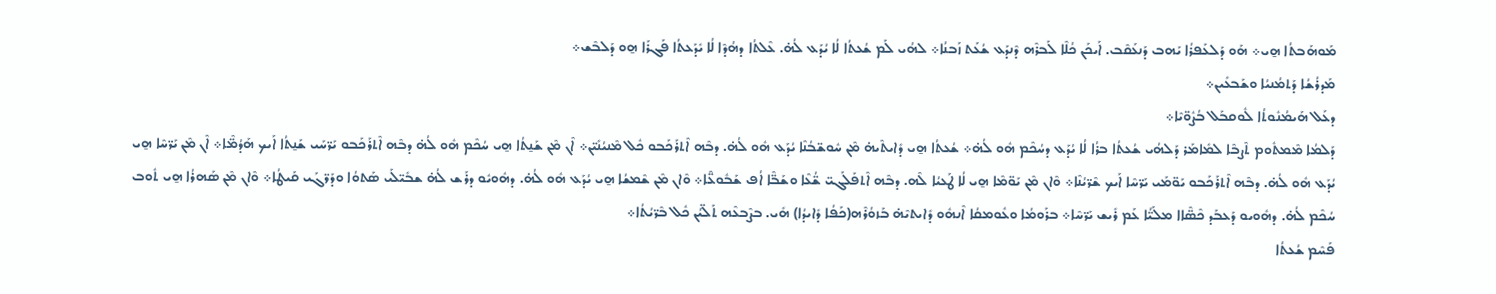ܡܰܘܗܰܒܬܳܐ ܗ̱ܝ܀ ܗܰܘ ܕܰܠܥܰܦܪܳܐ ܝܰܗܒ ܕܰܢܥܰܩܶܒ. ܐܰܝܟܰܢ ܟܳܠܶܐ ܠܰܒܪܶܗ ܕܶܢܕܰܥ ܫܳܥܰܬ ܙܰܒܢܳܐ܀ ܠܗܳܝ ܠܰܡ ܫܳܥܬܳܐ ܠܳܐ ܝܳܕܰܥ ܠܳܗ̇. ܥܶܠܬܳܐ ܕܗܳܕܶܐ ܠܳܐ ܝܺܕܰܥܬܳܐ ܦܰܓܪܰܐ ܗ̱ܘ ܕܰܠܒܶܫ܀
ܡܰܕܪܳܫܳܐ ܕܰܬܡܳܢܝܳܐ ܘܫܰܒܥܺܝܢ܀
ܕܥܰܠ ܗܰܝܡܳܢܽܘܬܳܐ ܠܽܘܩܒܰܠ ܒܳܨܽܘ̈ܝܶܐ܀
ܕܰܠܡܳܐ ܡܶܡܬܽܘܡ ܬܶܨܒܶܐ ܠܡܺܐܡܰܪ ܕܰܠܗܳܝ ܫܳܥܬܳܐ ܒܪܳܐ ܠܳܐ ܝܳܕܰܥ ܕܚܳܟܶܡ ܗܽܘ ܠܳܗ̇܀ ܫܳܥܬܳܐ ܗ̱ܝ ܕܺܐܝܬܶܝܗ̇ ܡܶܢ ܚܽܘܫ̈ܒܳܢܶܐ ܝܳܕܰܥ ܗܽܘ ܠܳܗ̇. ܕܒܶܗ ܐܶܬܪܰܟܰܒܘ ܟܽܠ ܡܶܢܝܳܢܺܝ̈ܢ܀ ܐܶܢ ܡܶܢ ܫܰܢ̱ܬܳܐ ܗ̱ܝ ܚܳܟܶܡ ܗܽܘ ܠܳܗ̇ ܕܒܶܗ ܐܶܬܪܰܟܰܒܘ ܝܰܪ̈ܚܰܝ ܫܰܢ̱ܬܳܐ ܐܰܝܟ ܗܰܕܳܡ̈ܶܐ܀ ܐܶܢ ܡܶܢ ܝܰܪ̈ܚܶܐ ܗ̱ܝ ܝܳܕܰܥ ܗܽܘ ܠܳܗ̇. ܕܒܶܗ ܐܶܬܪܰܟܰܒܘ ܝܰܘ̈ܡܰܝ ܝܰܪ̈ܚܶܐ ܐܰܝܟ ܫܶܪ̈ܝܳܢܶܐ܀ ܘܶܐܢ ܡܶܢ ܝܰܘ̈ܡܶܐ ܗ̱ܝ ܠܳܐ ܛܰܥܝܳܐ ܠܶܗ. ܕܒܶܗ ܐܶܬܦܰܠܰܓܝ̈ ܫ̈ܳܥܶܐ ܘܫܰܒ̈ܶܐ ܐܳܦ ܫܰܒܽܘܥ̈ܶܐ܀ ܘܶܐܢ ܡܶܢ ܫܶܡܫܳܐ ܗ̱ܝ ܝܳܕܰܥ ܗܽܘ ܠܳܗ̇. ܕܗܽܘܝܽܘ ܕܪܰܫ ܠܳܗ̇ ܫܒܺܝ̈ܠܰܝ ܣܰܬܘܳܐ ܘܕܰܪ̈ܓܰܝ ܩܰܝܛܳܐ܀ ܘܶܐܢ ܡܶܢ ܣܰܗܪܳܐ ܗ̱ܝ ܬܽܘܒ ܚܳܟܶܡ ܠܳܗ̇. ܕܗܽܘܝܘ ܕܰܥܒܰܕ ܟܶܣ̈ܶܐܐ ܡܠܰܝ̈ܳܐ ܥܰܡ ܪܺܝܫ ܝܰܪ̈ܚܶܐ܀ ܒܪܰܘܡܳܐ ܘܥܽܘܡܩܳܐ ܐܶܢܗܽܘ ܕܺܐܝܬܝܶܗ̇ ܒܰܙܘܳܪܶܗ(ܟܰܦܳܐ ܕܺܐܝܕܳܐ) ܗܺܝ. ܒܨܶܒܥܶܗ ܬܰܠ̈ܝܳܢ ܟܽܠ ܒܶܪ̈ܝܳܬܳܐ܀
ܦܰܚܶܡ ܫܳܥܬܳܐ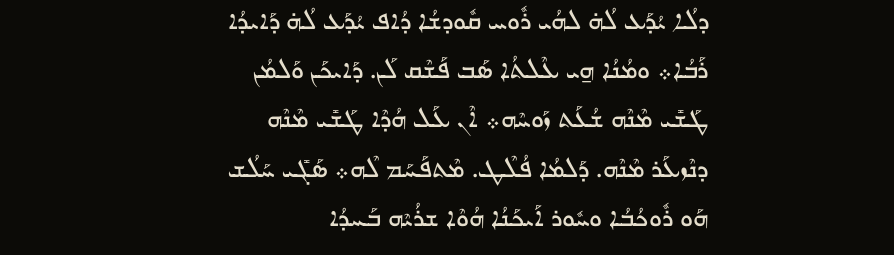ܕܠܳܐ ܝܳܕܰܥ ܠܳܗ̇ ܠܗܳܝ ܪܽܘܚ ܩܽܘܕܫܳܐ ܕܳܐܦ ܝܳܕܰܥ ܠܳܗ̇ ܕܰܐܝܕܳܐ ܪܰܒܳܐ܀ ܘܡܳܢܳܐ ܗ̱ܝ ܥܶܠܬܳܐ ܣܰܒ ܦܰܫܶܩ ܠܰܢ. ܕܰܐܝܟܰܢ ܘܰܠܡܳܢ ܛܰܫܺܝ ܡܶܢܶܗ ܫܳܥܰܬ ܙܰܘܚܶܗ܀ ܐܶܢ ܥܰܠ ܗܳܕܶܐ ܛܰܫܺܝ ܡܶܢܶܗ ܕܢܶܙܥܰܪ ܡܶܢܶܗ. ܕܰܠܡܳܐ ܦܳܠܶܛ. ܡܶܬܦܰܚܰܡ ܠܶܗ܀ ܣܰܓܺܝ ܚܰܠܳܫ ܗܰܘ ܪܽܘܟܳܒܳܐ ܘܚܽܘܪ ܐܰܝܟܰܢܳܐ ܗܳܘܶܐ ܫܪܳܝܶܗ ܒܰܚܕܳܐ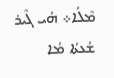ܡܶܠܳܐ܀ ܗܳܝ ܓܶܝܪ ܫܳܥܬܳܐ ܡܳܐ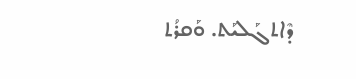ܕܶܐܬܓܰܠܝܰܬ. ܘܰܩܪܳܬ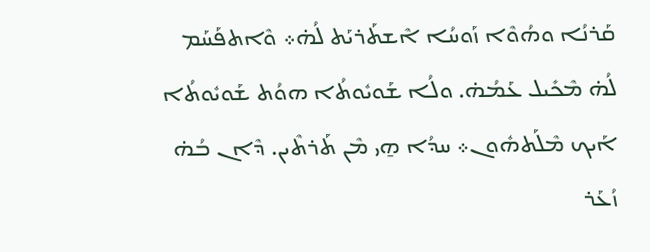ܩܰܪܢܳܐ ܘܗܳܘܶܐ ܙܰܘܚܳܐ ܐܶܫܬܰܪܝܰܬ ܠܳܗ̇܀ ܘܶܐܬܦܰܚܰܡ ܠܳܗ̇ ܡܶܟܺܝܠ ܥܰܡܳܗ̇. ܘܠܳܐ ܫܰܘܝܽܘܬܳܐ ܗܘܳܬ ܫܰܘܝܽܘܬܳܐ ܐܰܝܟ ܡܶܠܰܬܗܽܘܢ܀ ܚܕܳܐ ܗ̱ܝ ܡܶܢ ܬܰܪܬܶܝܢ. ܕܶܐܢ ܒܳܗ̇ ܙܳܥܰܪ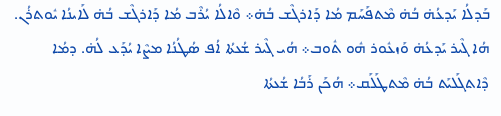ܒܰܕܠܳܐ ܝܰܕܥܳܗ̇ ܒܳܗ̇ ܡܶܬܦܰܚܰܡ ܡܳܐ ܕܰܐܪܓܶܫ ܒܳܗ̇܀ ܘܶܐܠܳܐ ܝܳܪܶܒ ܡܳܐ ܕܰܐܪܓܶܫ ܒܳܗ̇ ܠܰܐܝܢܳܐ ܝܽܘܬܪܳܢ. ܗܳܐ ܓܶܝܪ ܝܰܕܥܳܗ̇ ܘܰܙܥܽܘܪ ܗܽܘ ܬܽܘܒ܀ ܗܳܝ ܓܶܝܪ ܫܳܥܬܳܐ ܐܳܦ ܣܳܛܳܢܳܐ ܡܨܶܐ ܝܳܕܰܥ ܠܳܗ̇. ܕܡܳܐ ܕܶܐܬܓܰܠܝܰܬ ܒܳܗ̇ ܡܶܬܛܰܠܰܩ܀ ܗܳܟܰܢ ܪܰܒܳܐ ܫܳܥܬܳܐ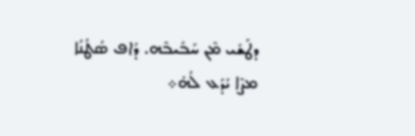ܕܛܰܫܺܝ ܡܶܢ ܚܰܒܺܝܒܶܗ. ܕܳܐܦ ܣܳܛܳܢܳܐ ܡܨܶܐ ܝܳܕܰܥ ܠܳܗ̇܀